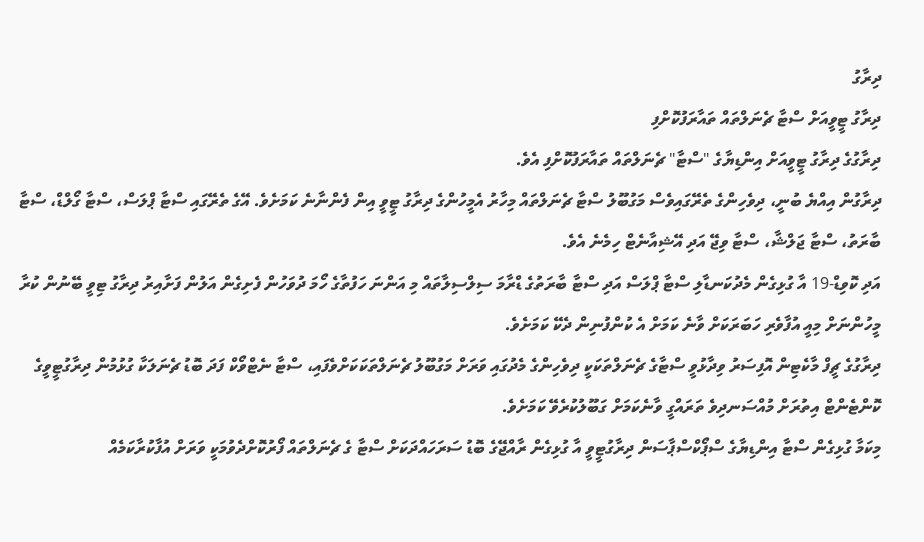ދިރާގު
ދިރާގު ޓީވީއަށް ސްޓާ ޗެނަލްތައް ތައާރަފުކޮށްފި
ދިރާގުގެ ދިރާގު ޓީވީއަށް އިންޑިޔާގެ "ސްޓާ" ޗެނަލްތައް ތައާރަފުކޮށްފި އެވެ.
ދިރާގުން އިއްޔެ ބުނީ، ދިވެހިންގެ ތެރޭގައިވެސް މަގުބޫލު ސްޓާ ޗެނަލްތައް މިހާރު އެމީހުންގެ ދިރާގު ޓީވީ އިން ފެންނާނެ ކަމަށެވެ. އޭގެ ތެރޭގައި ސްޓާ ޕްލަސް، ސްޓާ ގޯލްޑް، ސްޓާ ބާރަތު، ސްޓާ ޖަލްޝާ، ސްޓާ ވިޖޭ އަދި އޭޝިއާނެޓް ހިމެނެ އެވެ.
އަދި ކޮވިޑް-19 އާ ގުޅިގެން މެދުކަނޑާލި ސްޓާ ޕްލަސް އަދި ސްޓާ ބާރަތުގެ ޑްރާމަ ސިލްސިލާތައް މި އަންނަ ހަފުތާގެ ހޯމަ ދުވަހުން ފެށިގެން އަލުން ފަށާއިރު ދިރާގު ޓިވީ ބޭނުން ކުރާ މީހުންނަށް މިއީ އުފާވެރި ހަބަރަކަށް ވާނެ ކަމަށް އެ ކުންފުނިން ދެކޭ ކަމަށެވެ.
ދިރާގުގެ ޗީފް މާކެޓިން އޮފިސަރު ވިދާޅުވީ ސްޓާގެ ޗެނަލްތަކަކީ ދިވެހިންގެ މެދުގައި ވަރަށް މަގުބޫލު ޗެނަލްތަކަކަށްވެފައި، ސްޓާ ނެޓްވޯކް ފަދަ ބޮޑު ޗެނަލަކާ ގުޅުމުން ދިރާގުޓީވީގެ ކޮންޓެންޓް އިތުރަށް މުއްސަނދިވެ ތަރައްގީ ވާނެކަމަށް ގަބޫލުކުރެވޭ ކަމަށެވެ.
މިކަމާ ގުޅިގެން ސްޓާ އިންޑިޔާގެ ސްޕޯކްސްޕާސަން ދިރާގުޓީވީ އާ ގުޅިގެން ރާއްޖޭގެ ބޮޑު ސަރަހައްދަކަށް ސްޓާ ގެ ޗެނަލްތައް ފޯރުކޮށްދެވުމަކީ ވަރަށް އުފާކުރާކަމެއް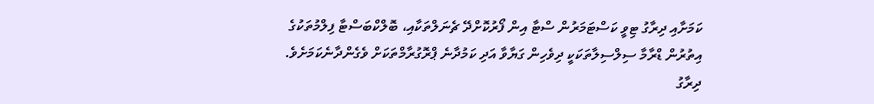ކަމަށާއި ދިރާގު ޓިވީ ކަސްޓަމަރުން ސްޓާ އިން ފޯރުކޮށްދޭ ޗެނަލްތަކާއި، ބޮލްކްބަސްޓާ ފިލްމުތަކުގެ އިތުރުން ޑްރާމާ ސިލްސިލާތަކަކީ ދިވެހިން ގަޔާވާ އަދި ކަމުދާނެ ޕްރޮގުރާމްތަކަށް ވެގެންދާނެކަމަށެވެ.
ދިރާގު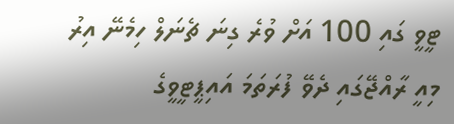ޓީވީ ގައި 100 އަށް ވުރެ ގިނަ ޗެނަލް ހިމެނޭ އިރު މިއީ ރާއްޖޭގައި ދެވޭ ފުރަތަމަ އައިޕީޓީވީގެ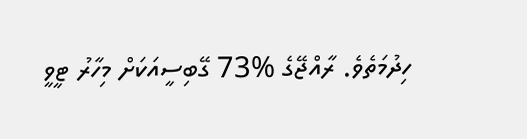ހިދުމަތެވެ. ރާއްޖޭގެ %73 ގޭބިސީއަކަށް މިހާރު ޓީވީ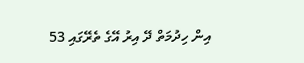އިން ހިދުމަތް ދޭ އިރު އޭގެ ތެރޭގައި 53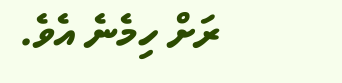ރަށް ހިމެނެ އެވެ.